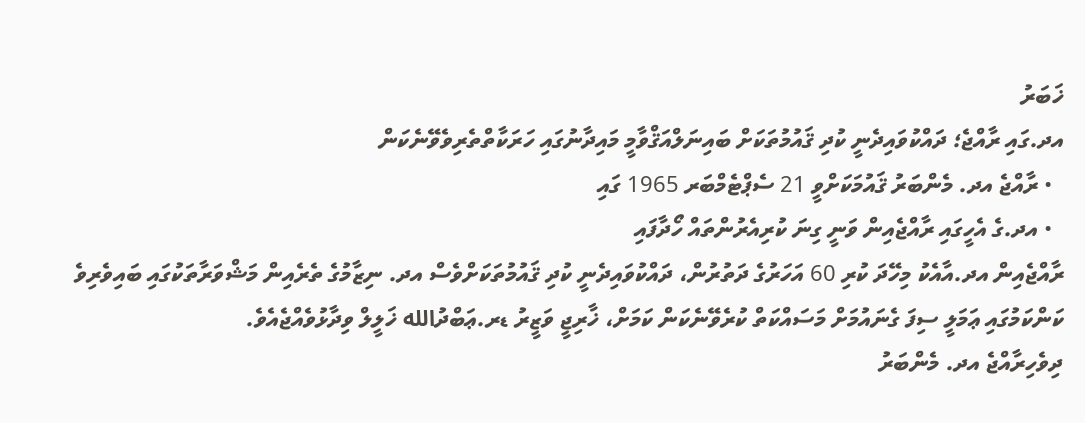ޚަބަރު
އދ.ގައި ރާއްޖެ؛ ދައްކުވައިދެނީ ކުދި ޤައުމުތަކަށް ބައިނަލްއަޤްވާމީ މައިދާނުގައި ހަރަކާތްތެރިވެވޭނެކަން
  • ރާއްޖެ އދ. މެންބަރު ޤައުމަކަށްވީ 21 ސެޕްޓެމްބަރ 1965 ގައި
  • އދ.ގެ އެހީގައި ރާއްޖެއިން ވަނީ ގިނަ ކުރިއެރުންތައް ހޯދާފައި
ރާއްޖެއިން އދ.އާއެކު މިހޭދަ ކުރި 60 އަހަރުގެ ދަތުރުން، ދައްކުވައިދެނީ ކުދި ޤައުމުތަކަށްވެސް އދ. ނިޒާމުގެ ތެރެއިން މަޝްވަރާތަކުގައި ބައިވެރިވެ ކަންކަމުގައި ޢަމަލީ ސިފަ ގެނައުމަށް މަސައްކަތް ކުރެވޭނެކަން ކަމަށް، ޚާރިޖީ ވަޒީރު ޑރ.ޢަބްދުالله ޚަލީލް ވިދާޅުވެއްޖެއެވެ.
ދިވެހިރާއްޖެ އދ. މެންބަރު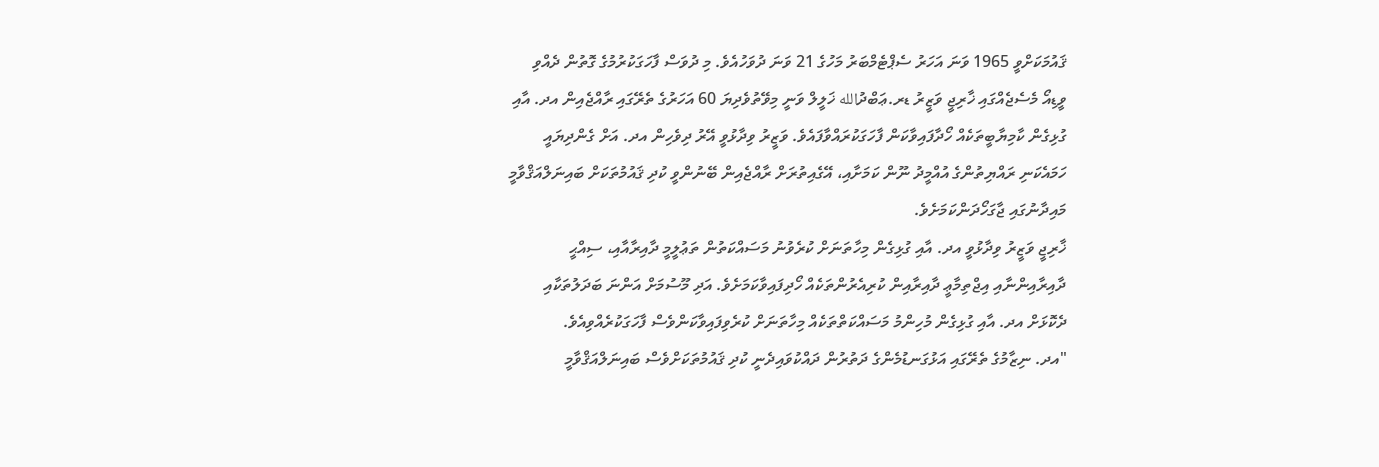ޤައުމަކަށްވީ 1965 ވަނަ އަހަރު ސެޕްޓެމްބަރު މަހުގެ 21 ވަނަ ދުވަހުއެވެ. މި ދުވަސް ފާހަގަކުރުމުގެ ގޮތުން ދެއްވި ވީޑިއޯ މެސެޖެއްގައި ޚާރިޖީ ވަޒީރު ޑރ.ޢަބްދުالله ޚަލީލް ވަނީ މިވޭތުވެދިޔަ 60 އަހަރުގެ ތެރޭގައި ރާއްޖެއިން އދ. އާއި ގުޅިގެން ކާމިޔާބީތަކެއް ހޯދާފައިވާކަން ފާހަގަކުރައްވާފައެވެ. ވަޒީރު ވިދާޅުވީ އޭރު ދިވެހިން އދ. އަށް ގެންދިޔައީ ހަމައެކަނި ރައްޔިތުންގެ އުއްމީދު ނޫން ކަމަށާއި، އޭގެއިތުރަށް ރާއްޖެއިން ބޭނުންވީ ކުދި ޤައުމުތަކަށް ބައިނަލްއަޤްވާމީ މައިދާނުގައި ޖާގަހޯދަންކަމަށެވެ.
ޚާރިޖީ ވަޒީރު ވިދާޅުވީ އދ. އާއި ގުޅިގެން މިހާތަނަށް ކުރެވުނު މަސައްކަތުން ތަޢުލީމީ ދާއިރާއާއި، ސިއްޙީ ދާއިރާއިންނާއި އިޖްތިމާޢީ ދާއިރާއިން ކުރިއެރުންތަކެއް ހޯދިފައިވާކަމަށެވެ. އަދި މޫސުމަށް އަންނަ ބަދަލުތަކާއި ދެކޮޅަށް އދ. އާއި ގުޅިގެން މުހިންމު މަސައްކަތްތަކެއް މިހާތަނަށް ކުރެވިފައިވާކަންވެސް ފާހަގަކުރެއްވިއެވެ.
"އދ. ނިޒާމުގެ ތެރޭގައި އަޅުގަނޑުމެންގެ ދަތުރުން ދައްކުވައިދެނީ ކުދި ޤައުމުތަކަށްވެސް ބައިނަލްއަޤްވާމީ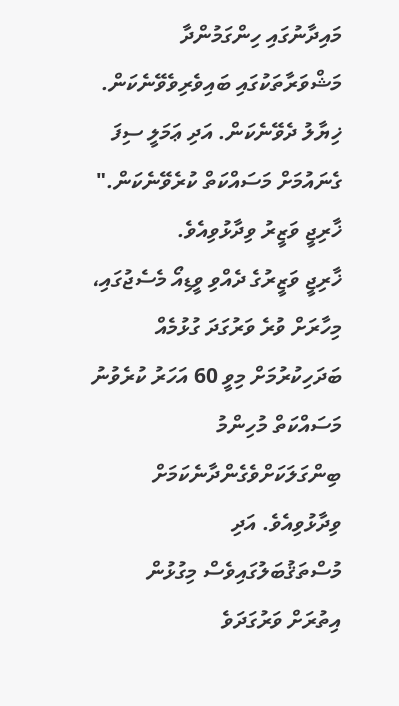މައިދާނުގައި ހިންގަމުންދާ މަޝްވަރާތަކުގައި ބައިވެރިވެވޭނެކަން. ޚިޔާލު ދެވޭނެކަން. އަދި ޢަމަލީ ސިފަ ގެނައުމަށް މަސައްކަތް ކުރެވޭނެކަން." ޚާރިޖީ ވަޒީރު ވިދާޅުވިއެވެ.
ޚާރިޖީ ވަޒީރުގެ ދެއްވި ވީޑިއޯ މެސެޖުގައި، މިހާރަށް ވުރެ ވަރުގަދަ ގުޅުމެއް ބަދަހިކުރުމަށް މިވީ 60 އަހަރު ކުރެވުނު މަސައްކަތް މުހިންމު ބިންގަލަކަށްވެގެންދާނެކަމަށް ވިދާޅުވިއެވެ. އަދި މުސްތަޤުބަލުގައިވެސް މިގުޅުން އިތުރަށް ވަރުގަދަވެ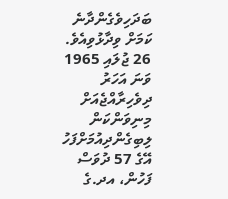ބަދަހިވެގެންދާނެ ކަމަށް ވިދާޅުވިއެވެ.
26 ޖުލައި 1965 ވަނަ އަހަރު ދިވެހިރާއްޖެއަށް މިނިވަންކަން ލިބިގެންދިއުމަށްފަހު އޭގެ 57 ދުވަސް ފަހުން، އދ.ގެ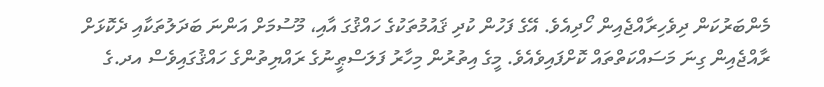މެންބަރުކަން ދިވެހިރާއްޖެއިން ހޯދިއެވެ. އޭގެ ފަހުން ކުދި ޤައުމުތަކުގެ ހައްޤުގަ އާއި، މޫސުމަށް އަންނަ ބަދަލުތަކާއި ދެކޮޅަށް ރާއްޖެއިން ގިނަ މަސައްކަތްތައް ކޮށްފައިވެއެވެ. މީގެ އިތުރުން މިހާރު ފަލަސްޠީނުގެ ރައްޔިތުންގެ ހައްޤުގައިވެސް އދ.ގެ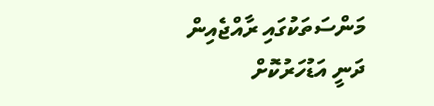މަންސަތަކުގައި ރާއްޖެއިން ދަނީ އަޑުހަރުކޮށް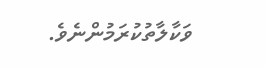ވަކާލާތުކުރަމުންނެވެ.